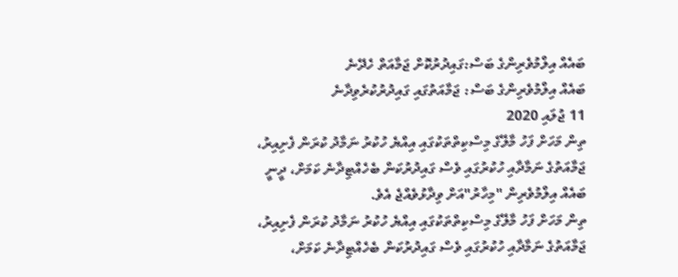ބައެއް އިލްމުވެރިންގެ ބަސް:ގައިދުރުކޮށް ޖަމާއަތް ހެދޭނެ
ބައެއް އިލްމުވެރިންގެ ބަސް: ޖަމާއަތުގައި ގައިދުރުކުރެވިދާނެ
11 ޖުލައި 2020
ތިން މަހަށް ފަހު މާލޭގެ މިސްކިތްތަކުގައި އިއްޔެ ހުކުރު ނަމާދު ކުރަން ފެށިއިރު، ޖަމާއަތުގެ ނަމާދާއި ހުކުރުގައި ވެސް ގައިދުރުކަން ބެހެއްޓިދާނެ ކަމަށް، ދީނީ ބައެއް އިލްމުވެރިން "މިހާރު"އަށް ވިދާޅުވެއްޖެ އެވެ.
ތިން މަހަށް ފަހު މާލޭގެ މިސްކިތްތަކުގައި އިއްޔެ ހުކުރު ނަމާދު ކުރަން ފެށިއިރު، ޖަމާއަތުގެ ނަމާދާއި ހުކުރުގައި ވެސް ގައިދުރުކަން ބެހެއްޓިދާނެ ކަމަށް،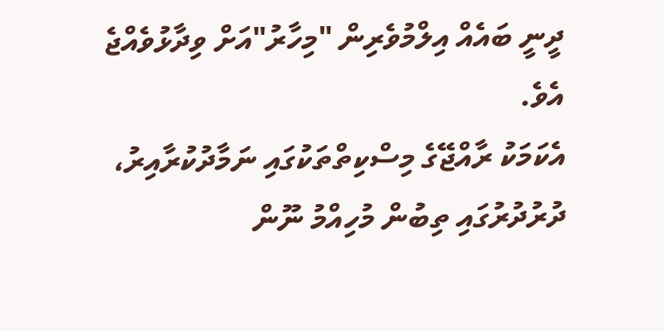ދީނީ ބައެއް އިލްމުވެރިން "މިހާރު"އަށް ވިދާޅުވެއްޖެ އެވެ.
އެކަމަކު ރާއްޖޭގެ މިސްކިތްތަކުގައި ނަމާދުކުރާއިރު، ދުރުދުރުގައި ތިބުން މުހިއްމު ނޫން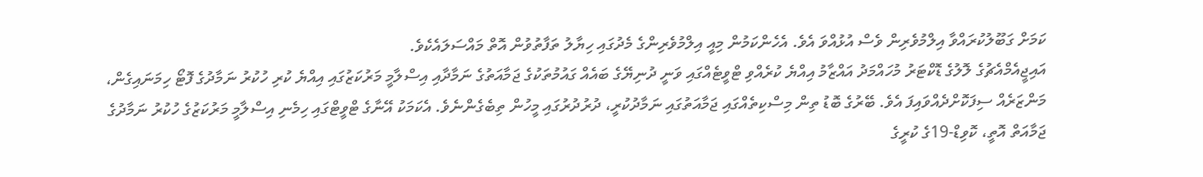ކަމަށް ގަބޫލުކުރައްވާ އިލްމުވެރިން ވެސް އުޅުއްވަ އެވެ. އެހެންކަމުން މިއީ އިލްމުވެރިންގެ މެދުގައި ހިޔާލު ތަފާތުވުން އޮތް މައްސަލައެކެވެ.
އައިޖީއެމްއެޗުގެ ލޮލުގެ ޑޮކްޓަރު މުހައްމަދު އައްޒާމު އިއްޔެ ކުރެއްވި ޓްވީޓެއްގައި ވަނީ ދުނިޔޭގެ ބައެއް ގައުމުތަކުގެ ޖަމާއަތުގެ ނަމާދާއި އިސްލާމީ މަރުކަޒުގައި އިއްޔެ ކުރި ހުކުރު ނަމާދުގެ ފޮޓޯ ހިމަނައިގެން، މަންޒަރެއް ސިފަކޮށްދެއްވައިފަ އެވެ. ބޭރުގެ ބޮޑު ތިން މިސްކިތެއްގައި ޖަމާއަތުގައި ނަމާދުކުރީ، ދުރުދުރުގައި މީހުން ތިބެގެންނެވެ. އެކަމަކު އޭނާގެ ޓްވީޓްގައި ހިމެނި އިސްލާމީ މަރުކަޒުގެ ހުކުރު ނަމާދުގެ ޖަމާއަތް އޮތީ، ކޮވިޑް-19ގެ ކުރީގެ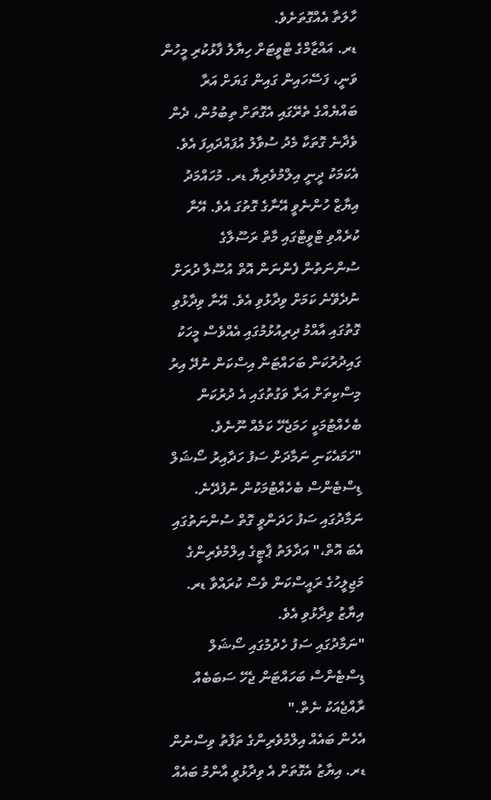ހާލަތާ އެއްގޮތަށެވެ.
ޑރ. އައްޒާމްގެ ޓްވީޓަށް ހިޔާލު ފާޅުކުރި މީހުން ވަނީ، ފަސޭހައިން ގައިން ގަޔަށް އަރާ ބައްޔެއްގެ ތެރޭގައި އެގޮތަށް ތިބުމުން، ދެން ވެދާނެ ގޮތަކާ މެދު ސުވާލު އުފައްދައިފަ އެވެ.
އެކަމަކު ދީނީ އިލްމުވެރިޔާ ޑރ. މުހައްމަދު އިޔާޒް ހުންނެވީ އޭނާގެ ގޮތުގަ އެވެ. އޭނާ ކުރެއްވި ޓްވީޓްގައި މާތް ރަސޫލާގެ ސުންނަތުން ފެންނަން އޮތް އުސޫލާ ދުރަށް ނުދެވޭނެ ކަމަށް ވިދާޅުވި އެވެ. އޭނާ ވިދާޅުވި ގޮތުގައި އާއްމު ދިރިއުޅުމުގައި އެއްވެސް މީހަކު ގައިދުރުކަން ބަހައްޓަން އިސްކަން ނުދޭ އިރު މިސްކިތަށް އަރާ ވަގުތުގައި އެ ދުރުކަން ބެހެއްޓުމަކީ ހަމަޖެހޭ ކަމެއް ނޫނެވެ.
"ހަމައެކަނި ނަމާދަށް ސަފު ހަދާއިރު ސޯޝަލް ޑިސްޓެންސް ބެހެއްޓުމަކުން ނުފުދޭނެ. ނަމާދުގައި ސަފު ހަދަންވީ ގޮތް ސުންނަތުގައި އެބަ އޮތް،" އަދާލަތު ޕާޓީގެ އިލްމުވެރިންގެ މަޖިލީހުގެ ރައީސްކަން ވެސް ކުރައްވާ ޑރ. އިޔާޒު ވިދާޅުވި އެވެ.
"ނަމާދުގައި ސަފު ހެދުމުގައި ސޯޝަލް ޑިސްޓެންސް ބަހައްޓަން ޖެހޭ ސަބަބެއް ރާއްޖެއަކު ނެތް."
އެހެން ބައެއް އިލްމުވެރިންގެ ތަފާތު ވިސްނުން
ޑރ. އިޔާޒު އެގޮތަށް އެ ވިދާޅުވީ އާންމު ބައެއް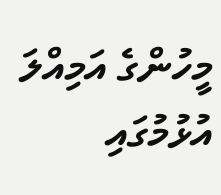މީހުންގެ އަމިއްލަ އުޅުމުގައި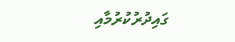ގައިދުރުކުރުމާއި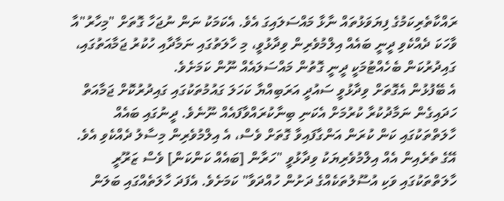ރައްކާތެރިކަމުގެ ފިޔަވަޅުތައް ނާޅާ މައްސަލައިގަ އެވެ. އެކަމަކު ނަން ނުޖަހާ ގޮތަށް "މިހާރު"އާ ވާހަކަ ދެއްކެވި ދީނީ ބައެއް އިލްމުވެރިން ވިދާޅުވީ، މި ހާލަތުގައި ނަމާދާއި ހުކުރު ޖަމާއަތުގައި، ގައިދުރުކަން ބެހެއްޓުމަކީ ދީނީ ގޮތުން މައްސަލައެއް ނޫން ކަމަށެވެ.
އެ ބޭފުޅުން އެގޮތަށް ވިދާޅުވީ ސައުދީ އަރަބިއްޔާ ކަހަލަ ގައުމުތަކުގައި ގައިދުރުކޮށް ޖަމާއަތް ހަދައިގެން ނަމާދުކުރާ ކުރުމަށް އެކަނި ބިނާކުރައްވާފައެއް ނޫނެވެ. ދީނުގައި ބައެއް ހާލަތްތަކުގައި ކަން ކުރަން އަންގާފައިވާ ގޮތަށް ވެސް، އެ އިލްމުވެރިން މިސާލު ދެއްކެވި އެވެ.
އޭގެ ތެރެއިން އެއް އިލްމުވެރިޔަކު ވިދާޅުވީ "ހަރާން [ބައެއް ކަންކަން] ވެސް ޒަރޫރީ ހާލަތްތަކުގައި ވަކި އުސޫލުތަކެއްގެ ދަށުން ހުއްދަވާ" ކަމަށެވެ. އެފަދަ ހާލަތެއްގައި ބަލަން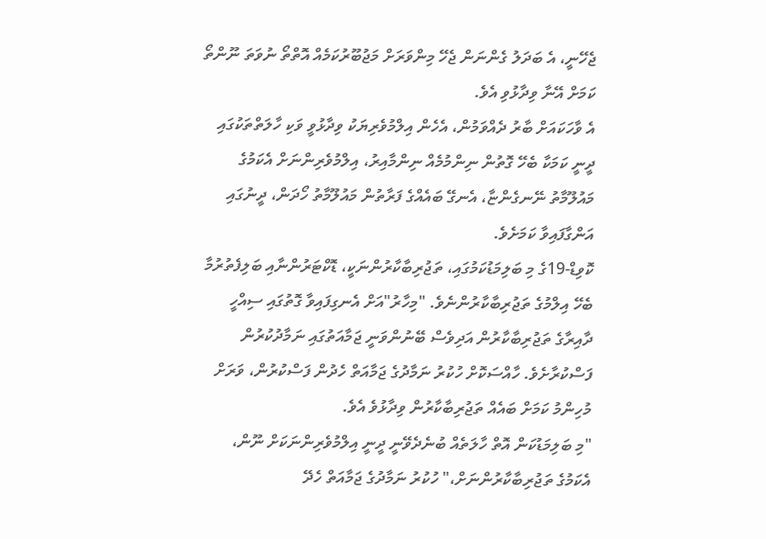ޖެހޭނީ، އެ ބަދަލު ގެންނަން ޖެހޭ މިންވަރަށް މަޖުބޫރުކަމެއް އޮތްތޯ ނުވަތަ ނޫންތޯ ކަމަށް އޭނާ ވިދާޅުވި އެވެ.
އެ ވާހަކައަށް ބާރު ދެއްވަމުން، އެހެން އިލްމުވެރިޔަކު ވިދާޅުވީ ވަކި ހާލަތްތަކުގައި ދީނީ ކަމަކާ ބެހޭ ގޮތުން ނިންމުމެއް ނިންމާއިރު، އިލްމުވެރިންނަށް އެކަމުގެ މައުލޫމާތު ނޭނގެންޏާ، އެނގޭ ބައެއްގެ ފަރާތުން މައުލޫމާތު ހޯދަން، ދީނުގައި އަންގާފައިވާ ކަމަށެވެ.
ކޮވިޑް-19ގެ މި ބަލިމަޑުކަމުގައި، ތަޖުރިބާކާރުންނަކީ، ޑޮކްޓަރުންނާއި ބަލިފެތުރުމާ ބެހޭ އިލްމުގެ ތަޖުރިބާކާރުންނެވެ. "މިހާރު"އަށް އެނގިފައިވާ ގޮތުގައި ސިއްހީ ދާއިރާގެ ތަޖުރިބާކާރުން އަދިވެސް ބޭނުންވަނީ ޖަމާއަތުގައި ނަމާދުކުރުން ފަސްކުރާށެވެ. ހާއްސަކޮށް ހުކުރު ނަމާދުގެ ޖަމާއަތް ހެދުން ފަސްކުރުން، ވަރަށް މުހިންމު ކަމަށް ބައެއް ތަޖުރިބާކާރުން ވިދާޅުވެ އެވެ.
"މި ބަލިމަޑުކަން އޮތް ހާލަތެއް ބުނެދެވޭނީ ދީނީ އިލްމުވެރިންނަކަށް ނޫން، އެކަމުގެ ތަޖުރިބާކާރުންނަށް،" ހުކުރު ނަމާދުގެ ޖަމާއަތް ހެދޭ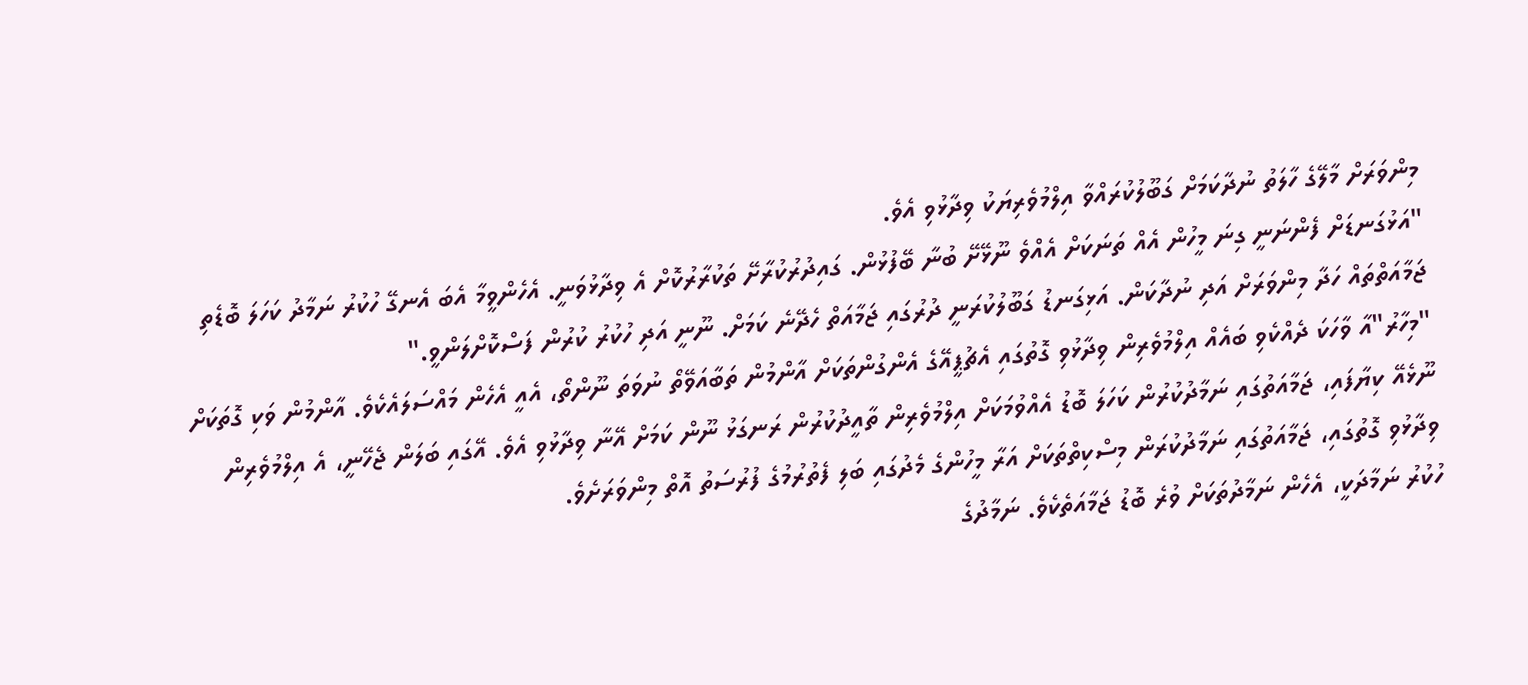މިންވަރަށް މާލޭގެ ހާލަތު ނުދާކަމަށް ގަބޫލުކުރައްވާ އިލްމުވެރިޔަކު ވިދާޅުވި އެވެ.
"އަޅުގަނޑަށް ފެންނަނީ ގިނަ މީހުން އެއް ތަނަކަށް އެއްވެ ނޫޅޭށޭ ބުނާ ބޭފުޅުން. ގައިދުރުކުރާށޭ ތަކުރާރުކޮށް އެ ވިދާޅުވަނީ. އެހެންވީމާ އެބަ އެނގޭ ހުކުރު ނަމާދު ކަހަލަ ބޮޑެތި ޖަމާއަތްތައް ހަދާ މިންވަރަށް އަދި ނުދާކަން. އަޅިގަނޑު ގަބޫލުކުރަނީ ދުރުގައި ޖަމާއަތް ހެދޭނެ ކަމަށް. ނޫނީ އަދި ހުކުރު ކުރުން ފަސްކޮށްލަންވީ."
"މިހާރު"އާ ވާހަކަ ދެއްކެވި ބައެއް އިލްމުވެރިން ވިދާޅުވި ގޮތުގައި އެޗުޕީއޭގެ އެންގުންތަކަށް އާންމުން ތަބާއަވޭތޯ ނުވަތަ ނޫންތޯ، އެއީ އެހެން މައްސަލައެކެވެ. އާންމުން ވަކި ގޮތަކަށް ނޫޅެއޭ ކިޔާފައި، ޖަމާއަތުގައި ނަމާދުކުރުން ކަހަލަ ބޮޑު އެއްވުމަކަށް އިލްމުވެރިން ތާއީދުކުރުން ރަނގަޅު ނޫން ކަމަށް އޭނާ ވިދާޅުވި އެވެ. އޭގައި ބަލަން ޖެހޭނީ، އެ އިލްމުވެރިން ވިދާޅުވި ގޮތުގައި، ޖަމާއަތުގައި ނަމާދުކުރަން މިސްކިތްތަކަށް އަރާ މީހުންގެ މެދުގައި ބަލި ފެތުރުމުގެ ފުރުސަތު އޮތް މިންވަރަށެވެ.
ހުކުރު ނަމާދަކީ، އެހެން ނަމާދުތަކަށް ވުރެ ބޮޑު ޖަމާއަތެކެވެ. ނަމާދުގެ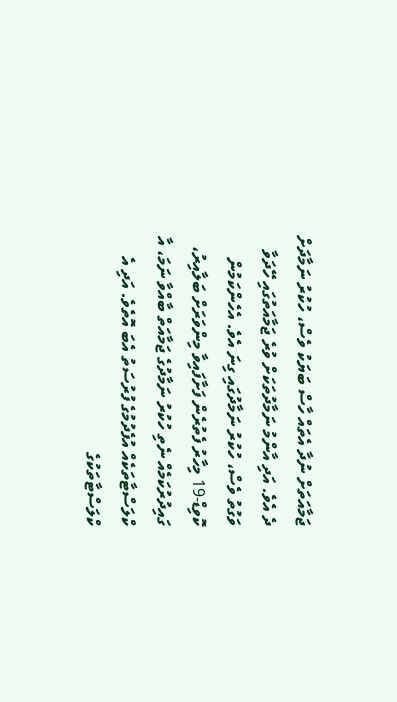ޖަމާއަތަށް ނުދާ އެތައް ހާސް ބަޔަކު ވެސް، ހުކުރު ނަމާދަށް ދެ އެވެ. އަދި އާންމު ނަމާދުތަކަށް ވުރެ ޖަމާއަތުގައި ހޭދަވާ ވަގުތު ވެސް، ހުކުރު ނަމާދުގައި ގިނަ އެވެ. އެހެންކަމުން ކޮވިޑް-19 މިހާރު ފެތުރެން ފަށާފައިވާ މިންވަރަށް ބަލާއިރު، ގައިދުރުކަމެއް ނެތި ހުކުރު ނަމާދުގެ ޖަމާއަތް ބާއްވާ ނަމަ، އާ ކްލަސްޓާތަކެއް އުފެދުމުގެ ފުރުސަތު އެބަ އޮތެވެ. އަދި އެ ކްލަސްޓާތަކުގެ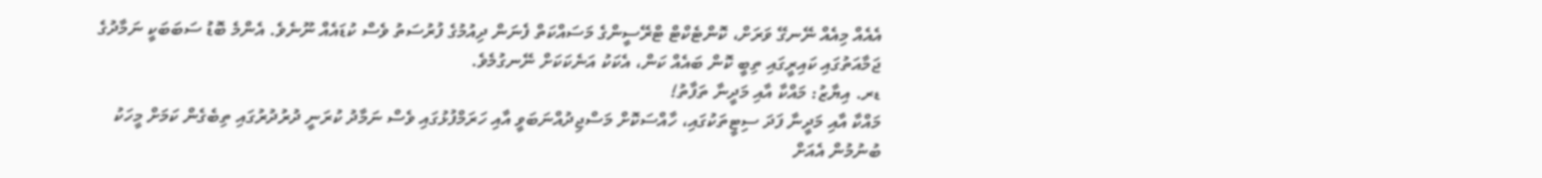އެއެއް މިއެއް ނޭނގޭ ވަރަށް، ކޮންޓެކްޓް ޓްރޭސީންގެ މަސައްކަތް ފެނަން ދިއުމުގެ ފުރުސަތު ވެސް ކުޑައެއް ނޫނެވެ. އެންމެ ބޮޑު ސަބަބަކީ ނަމާދުގެ ޖަމާއަތުގައި ކައިރީގައި ތިބީ ކޮން ބައެއް ކަން، އެކަކު އަނެކަކަށް ނޭނގުމެވެ.
ޑރ. އިޔާޒު: މައްކާ އާއި މަދީނާ ތަފާތު!
މައްކާ އާއި މަދީނާ ފަދަ ސިޓީތަކުގައި، ހާއްސަކޮށް މަސްޖިދުއްނަބަވީ އާއި ހަރަމްފުޅުގައި ވެސް ނަމާދު ކުރަނީ ދުރުދުރުގައި ތިބެގެން ކަމަށް މީހަކު ބުނުމުން އެއަށް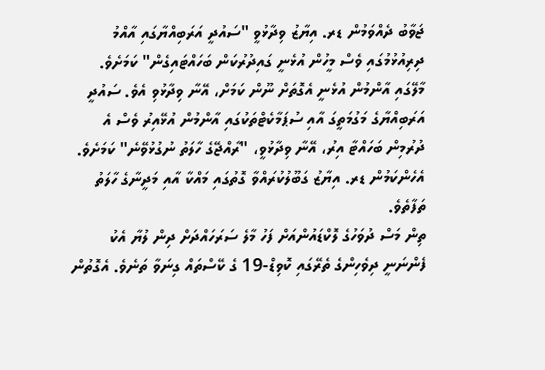ޖަވާބު ދެއްވަމުން ޑރ. އިޔާޒު ވިދާޅުވީ "ސައުދީ އަރަބިއްޔާގައި އާއްމު ދިރިއުޅުމުގައި ވެސް މީހުން އުޅެނީ ގައިދުރުކަން ބަހައްޓައިގެން" ކަމަށެވެ.
މާލޭގައި އާންމުން އުޅެނީ އެގޮތަށް ނޫން ކަމަށް، އޭނާ ވިދާޅުވި އެވެ. ސައުދީ އަރަބިއްޔާގެ މަގުމަތީގަ އާއި ސުޕަމާކެޓްތަކުގައި އާންމުން އުޅޭއިރު ވެސް އެ ދުރުމިން ބަހައްޓާ އިރު، އޭނާ ވިދާޅުވީ، "ރާއްޖޭގެ ހާލަތު ނުގުޅުވޭނެ" ކަމަށެވެ. އެހެންކަމުން ޑރ. އިޔާޒު ގަބޫލުކުރައްވާ ގޮތުގައި މައްކާ އާއި މަދީނާގެ ހާލަތު ތަފާތެވެ.
ތިން މަސް ދުވަހުގެ ލޮކްޑައުންއަށް ފަހު މާލެ ސަރަހައްދަށް ދިން ލުޔާ އެކު ފެންނަނީ ދިވެހިންގެ ތެރޭގައި ކޮވިޑް-19 ގެ ކޭސްތައް ގިނަވާ ތަނެވެ. އެގޮތުން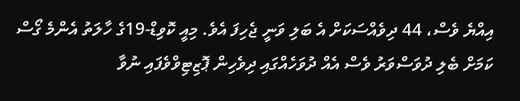އިއްޔެ ވެސް، 44 ދިވެއްސަކަށް އެ ބަލި ވަނީ ޖެހިފަ އެވެ. މިއީ ކޮވިޑް-19ގެ ހާލަތު އެންމެ ގޯސް ކަމަށް ބެލި ދުވަސްވަރު ވެސް އެއް ދުވަހެއްގައި ދިވެހިން ޕޮޒިޓިވްވެފައި ނުވާ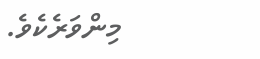މިންވަރެކެވެ.